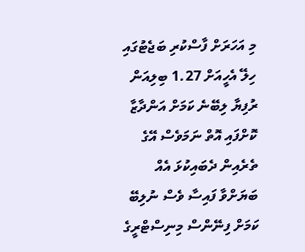މި އަހަރަށް ފާސްކުރި ބަޖެޓުގައި ހިލޭ އެހީއަށް 1.27 ބިލިއަން ރުފިޔާ ލިބޭނެ ކަމަށް އަންދާޒާ ކޮށްފައި އޮތް ނަމަވެސް އޭގެ ތެރެއިން ދެބައިކުޅަ އެއް ބަޔަށްވާ ފައިސާ ވެސް ނުލިބޭ ކަމަށް ފިނޭންސް މިނިސްޓްރީގެ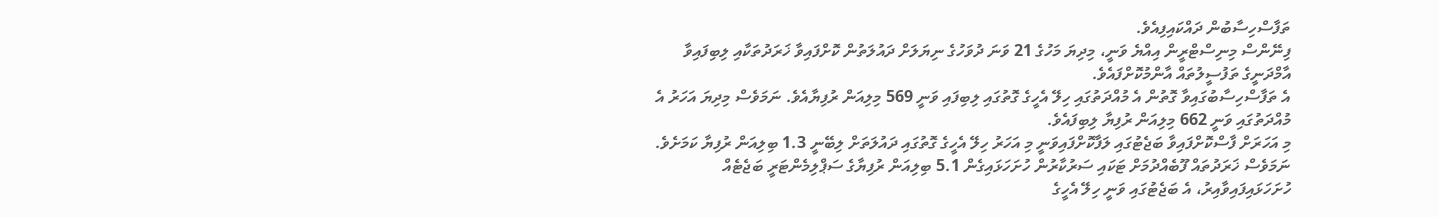ތަފާސްހިސާބުން ދައްކައިފިއެވެ.
ފިނޭންސް މިނިސްޓްރީން އިއްޔެ ވަނީ، މިދިޔަ މަހުގެ 21 ވަނަ ދުވަހުގެ ނިޔަލަށް ދައުލަތުން ކޮށްފައިވާ ޚަރަދުތަކާއި ލިބިފައިވާ އާމްދަނީގެ ތަފުސީލުތައް އާންމުކޮށްފައެވެ.
އެ ތަފާސްހިސާބުގައިވާ ގޮތުން އެ މުއްދަތުގައި ހިލޭ އެހީގެ ގޮތުގައި ލިބިފައި ވަނީ 569 މިލިއަން ރުފިޔާއެވެ. ނަމަވެސް މިދިޔަ އަހަރު އެ މުއްދަތުގައި ވަނީ 662 މިލިއަން ރުފިޔާ ލިބިފައެވެ.
މި އަހަރަށް ފާސްކޮށްފައިވާ ބަޖެޓުގައި ލަފާކޮށްފައިވަނީ މި އަހަރު ހިލޭ އެހީގެ ގޮތުގައި ދައުލަތަށް ލިބޭނީ 1.3 ބިލިއަން ރުފިޔާ ކަމަށެވެ. ނަމަވެސް ޚަރަދުތައް ފޫބެއްދުމަށް ޓަކައި ސަރުކާރުން ހުށަހަޅައިގެން 5.1 ބިލިއަން ރުފިޔާގެ ސަޕްލިމެންޓަރީ ބަޖެޓެއް ހުށަހަޅައިފައިވާއިރު، އެ ބަޖެޓުގައި ވަނީ ހިލޭ އެހީގެ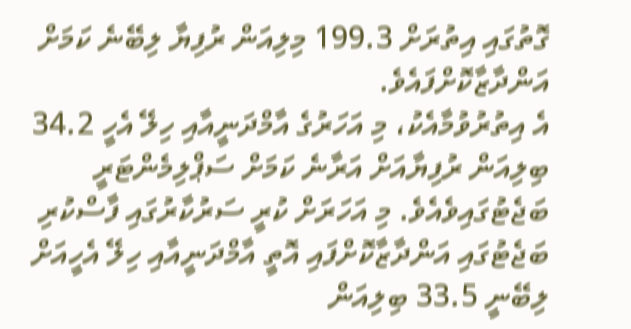ގޮތުގައި އިތުރަށް 199.3 މިލިއަން ރުފިޔާ ލިބޭނެ ކަމަށް އަންދާޒާކޮށްފައެވެ.
އެ އިތުރުވުމާއެކު، މި އަހަރުގެ އާމްދަނީއާއި ހިލޭ އެހީ 34.2 ބިލިއަން ރުފިޔާއަށް އަރާނެ ކަމަށް ސަޕްލިމެންޓަރީ ބަޖެޓުގައިވެއެވެ. މި އަހަރަށް ކުރީ ސަރުކާރުގައި ފާސްކުރި ބަޖެޓުގައި އަންދާޒާކޮށްފައި އޮތީ އާމްދަނީއާއި ހިލޭ އެހީއަށް ލިބޭނީ 33.5 ބިލިއަން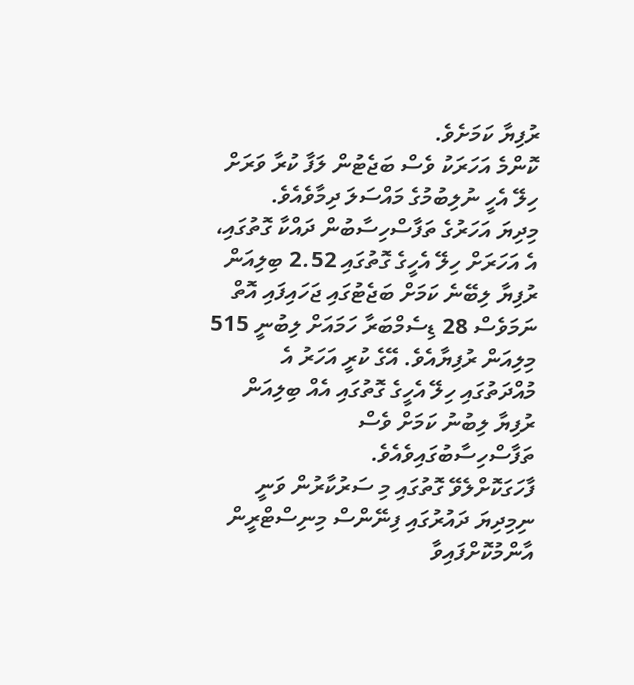ރުފިޔާ ކަމަށެވެ.
ކޮންމެ އަހަރަކު ވެސް ބަޖެޓުން ލަފާ ކުރާ ވަރަށް ހިލޭ އެހީ ނުލިބުމުގެ މައްސަލަ ދިމާވެއެވެ.
މިދިޔަ އަހަރުގެ ތަފާސްހިސާބުން ދައްކާ ގޮތުގައި، އެ އަހަރަށް ހިލޭ އެހީގެ ގޮތުގައި 2.52 ބިލިއަން ރުފިޔާ ލިބޭނެ ކަމަށް ބަޖެޓުގައި ޖަހައިފައި އޮތް ނަމަވެސް 28 ޑިސެމްބަރާ ހަމައަށް ލިބުނީ 515 މިލިއަން ރުފިޔާއެވެ. އޭގެ ކުރީ އަހަރު އެ މުއްދަތުގައި ހިލޭ އެހީގެ ގޮތުގައި އެއް ބިލިއަން ރުފިޔާ ލިބުނު ކަމަށް ވެސް ތަފާސްހިސާބުގައިވެއެވެ.
ފާހަގަކޮށްލެވޭ ގޮތުގައި މި ސަރުކާރުން ވަނީ ނިމިދިޔަ ދައުރުގައި ފިނޭންސް މިނިސްޓްރީން އާންމުކޮށްފައިވާ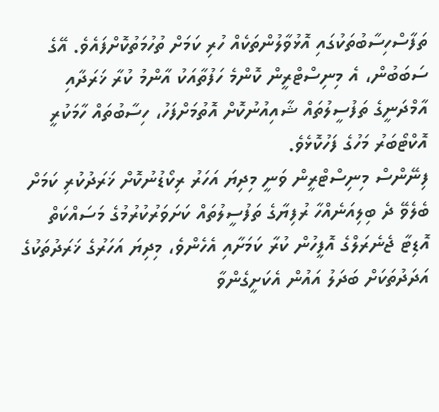ތަފާސްހިސާބުތަކުގައި އޮޅުވާލުންތަކެއް ހުރި ކަމަށް ތުހުމަތުކޮށްފައެވެ. އޭގެ ސަބަބުން، އެ މިނިސްޓްރީން ކޮންމެ ހަފުތާއަކު އާންމު ކުރާ ޚަރަދާއި އާމްދަނީގެ ތަފުސީލުތައް ޝާއިއުނުކޮށް އޮތުމަށްފަހު، ހިސާބުތައް ހާމަކުރީ އޮކްޓޯބަރު މަހުގެ ފަހުކޮޅެވެ.
ފިނޭންސް މިނިސްޓްރީން ވަނީ މިދިޔަ އަހަރު ރިކޯޑުނުކޮށް ޚަރަދުކުރި ކަމަށް ބެލެވޭ ދެ ބިލިއަނެއްހާ ރުފިޔާގެ ތަފުސީލުތައް ކަށަވަރުކުރުމުގެ މަސައްކަތް އޮޑިޓާ ޖެނެރަލްގެ އޮފީހުން ކުރާ ކަމަށާއި އެހެންވެ، މިދިޔަ އަހަރުގެ ޚަރަދުތަކުގެ އަދަދުތަކަށް ބަދަލު އައުން އެކަށީގެންވާ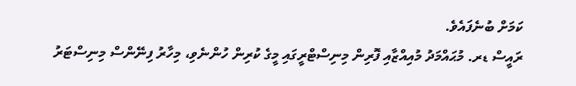ކަމަށް ބުނެފައެވެ.
ރައީސް ޑރ. މުޙައްމަދު މުއިއްޒާއި ފޮރިން މިނިސްޓްރީގައި މީގެ ކުރިން ހުންނެވި، މިހާރު ފިނޭންސް މިނިސްޓަރު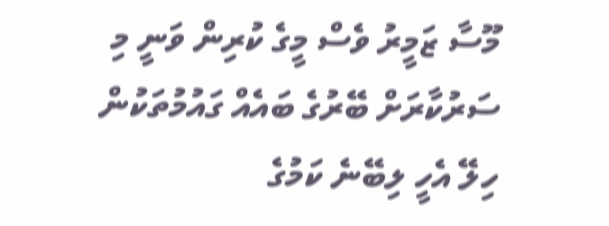މޫސާ ޒަމީރު ވެސް މީގެ ކުރިން ވަނީ މި ސަރުކާރަށް ބޭރުގެ ބައެއް ގައުމުތަކުން ހިލޭ އެހީ ލިބޭނެ ކަމުގެ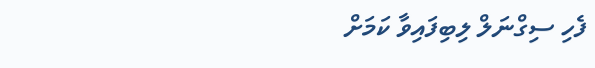ފެހި ސިގްނަލް ލިބިފައިވާ ކަމަށް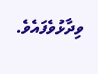ވިދާޅުވެފައެވެ.